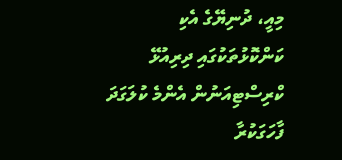މިއީ، ދުނިޔޭގެ އެކި ކަންކޮޅުތަކުގައި ދިރިއުޅޭ ކްރިސްޓިއަނުން އެންމެ ކުލަގަދަ ފާހަގަކުރާ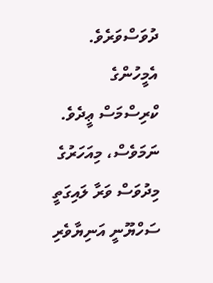ދުވަސްވަރެވެ. އެމީހުންގެ ކްރިސްމަސް ޢީދެވެ. ނަމަވެސް، މިއަހަރުގެ މިދުވަސް ވަރާ ލައިގަތީ ސަހްޔޫނީ އަނިޔާވެރި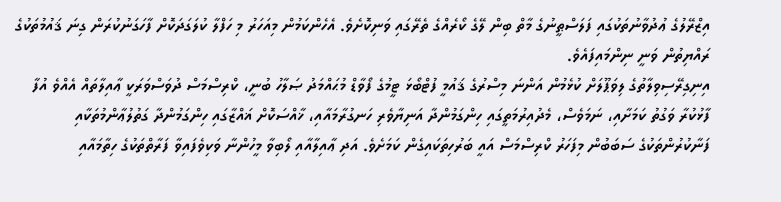އިޒްރޭލުގެ ޢުދުވާނުތަކުގައި ފަލަސްޠީނުގެ މާތް ބިން ލޭގެ ކޯރެއްގެ ތެރޭގައި ވަނިކޮށެވެ. އެހެންކަމުން މިއަހަރު މި ހަފްލާ ކުލަގަދަކޮށް ފާހަގަނުކުރަން ގިނަ ޤައުމުތަކުގެ ރައްޔިތުން ވަނީ ނިންމައިފައެވެ.
އިނިގިރޭސިވިލާތުގެ ލިވަޕޫލަށް ކުޅެމުން އަންނަ މިސްރުގެ ޤައުމީ ފުޓްބޯޅަ ޓީމުގެ ފޯވާޑް މުޙައްމަދު ޞަލާހު ބުނީ، ކްރިސްމަސް ދުވަސްވަރަކީ ޢާއިލާތައް އެއްވެ އުފާ ފާޅުކުރާ ވަގުތު ކަމަށާއި، ނަމަވެސް، މެދުއިރުމަތީގައި ހިންގަމުންދާ އަނިޔާވެރި ހަނގުރާމައާއި، ޚާއްސަކޮށް ޣައްޒާގައި ހިންގަމުންދާ ގަތުލުޢާންމުތަކާއި ފަނާކުރުންތަކުގެ ސަބަބުން މިފަހަރު ކްރިސްމަސް އައީ ބަރުހިތަކައިގެން ކަމަށެވެ. އަދި ޢާއިލާއާއި ލޯބިވާ މީހުންނާ ވަކިވެފައިވާ ފަރާތްތަކުގެ ހިތާމައާއި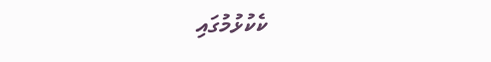ކެކުޅުމުގައި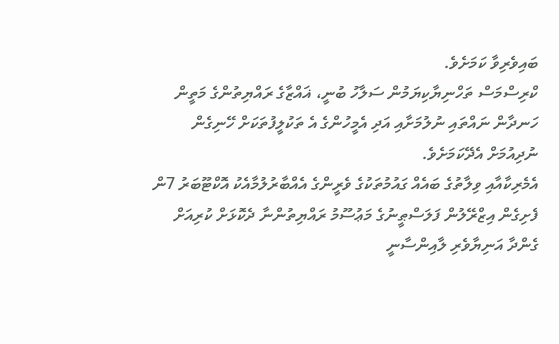ބައިވެރިވާ ކަމަށެވެ.
ކްރިސްމަސް ތަހްނިޔާކިޔަމުން ސަލާހު ބުނީ، ޣައްޒާގެ ރައްޔިތުންގެ މަތީން ހަނދާން ނައްތައި ނުލުމަށާއި އަދި އެމީހުންގެ އެ ތަކުލީފުތަކަށް ހޭނިގެން ނުދިއުމަށް އެދޭކަމަށެވެ.
އެމެރިކާއާއި ވިލާތުގެ ބައެއް ގައުމުތަކުގެ ވެރީންގެ އެއްބާރުލުމާއެކު އޮކްޓޫބަރު 7ން ފެށިގެން އިޒްރޭލުން ފަލަސްޠީނުގެ މަޢުސޫމު ރައްޔިތުންނާ ދެކޮޅަށް ކުރިއަށް ގެންދާ އަނިޔާވެރި ލާއިންސާނީ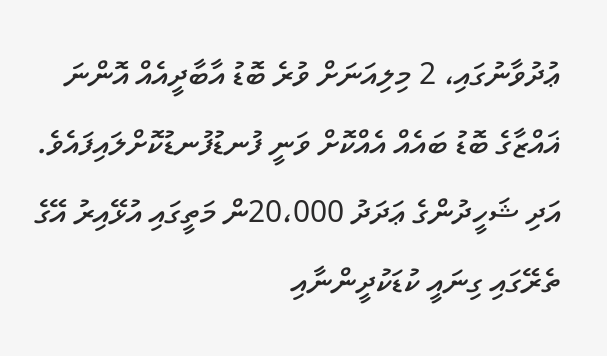ޢުދުވާނުގައި، 2 މިލިއަނަށް ވުރެ ބޮޑު އާބާދީއެއް އޮންނަ ޣައްޒާގެ ބޮޑު ބައެއް އެއްކޮށް ވަނީ ފުނޑުފުނޑުކޮށްލައިފައެވެ. އަދި ޝަހީދުންގެ ޢަދަދު 20،000ން މަތީގައި އުޅޭއިރު އޭގެ ތެރޭގައި ގިނައީ ކުޑަކުދީންނާއި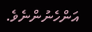އަންހެނުންނެވެ.